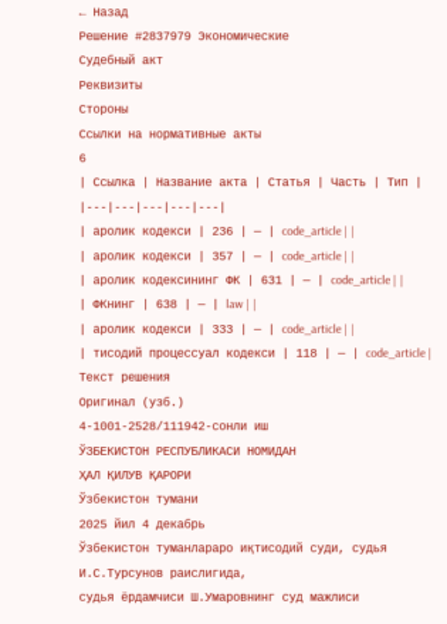← Назад
Решение #2837979 Экономические
Судебный акт
Реквизиты
Стороны
Ссылки на нормативные акты
6
| Ссылка | Название акта | Статья | Часть | Тип |
|---|---|---|---|---|
| аролик кодекси | 236 | — | code_article | |
| аролик кодекси | 357 | — | code_article | |
| аролик кодексининг ФК | 631 | — | code_article | |
| ФКнинг | 638 | — | law | |
| аролик кодекси | 333 | — | code_article | |
| тисодий процессуал кодекси | 118 | — | code_article |
Текст решения
Оригинал (узб.)
4-1001-2528/111942-сонли иш
ЎЗБЕКИСТОН РЕСПУБЛИКАСИ НОМИДАН
ҲАЛ ҚИЛУВ ҚАРОРИ
Ўзбекистон тумани
2025 йил 4 декабрь
Ўзбекистон туманлараро иқтисодий суди, судья И.С.Турсунов раислигида,
судья ёрдамчиси Ш.Умаровнинг суд мажлиси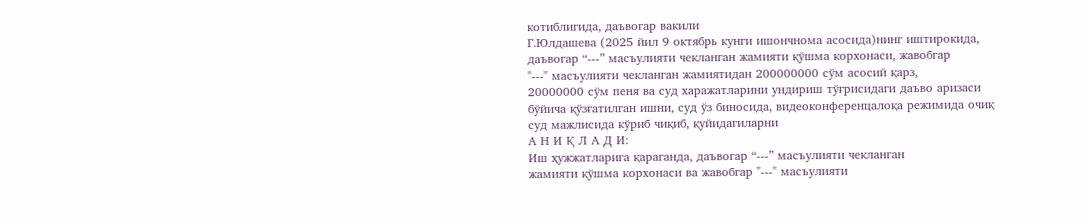котиблигида, даъвогар вакили
Г.Юлдашева (2025 йил 9 октябрь кунги ишончнома асосида)нинг иштирокида,
даъвогар “---” масъулияти чекланган жамияти қўшма корхонаси, жавобгар
"---" масъулияти чекланган жамиятидан 200000000 сўм асосий қарз,
20000000 сўм пеня ва суд харажатларини ундириш тўғрисидаги даъво аризаси
бўйича қўзғатилган ишни, суд ўз биносида, видеоконференцалоқа режимида очиқ
суд мажлисида кўриб чиқиб, қуйидагиларни
А Н И Қ Л А Д И:
Иш ҳужжатларига қараганда, даъвогар “---” масъулияти чекланган
жамияти қўшма корхонаси ва жавобгар "---" масъулияти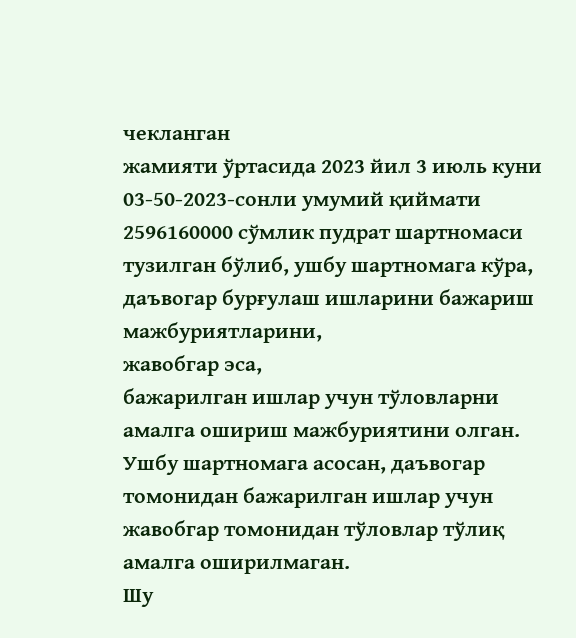чекланган
жамияти ўртасида 2023 йил 3 июль куни 03-50-2023-сонли умумий қиймати
2596160000 сўмлик пудрат шартномаси тузилган бўлиб, ушбу шартномага кўра,
даъвогар бурғулаш ишларини бажариш мажбуриятларини,
жавобгар эса,
бажарилган ишлар учун тўловларни амалга ошириш мажбуриятини олган.
Ушбу шартномага асосан, даъвогар томонидан бажарилган ишлар учун
жавобгар томонидан тўловлар тўлиқ амалга оширилмаган.
Шу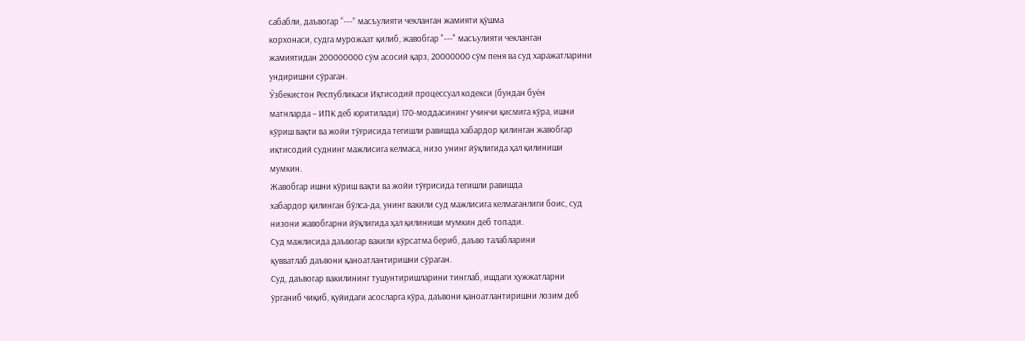сабабли, даъвогар “---” масъулияти чекланган жамияти қўшма
корхонаси, судга мурожаат қилиб, жавобгар "---" масъулияти чекланган
жамиятидан 200000000 сўм асосий қарз, 20000000 сўм пеня ва суд харажатларини
ундиришни сўраган.
Ўзбекистон Республикаси Иқтисодий процессуал кодекси (бундан буён
матнларда – ИПК деб юритилади) 170-моддасининг учинчи қисмига кўра, ишни
кўриш вақти ва жойи тўғрисида тегишли равишда хабардор қилинган жавобгар
иқтисодий суднинг мажлисига келмаса, низо унинг йўқлигида ҳал қилиниши
мумкин.
Жавобгар ишни кўриш вақти ва жойи тўғрисида тегишли равишда
хабардор қилинган бўлса-да, унинг вакили суд мажлисига келмаганлиги боис, суд
низони жавобгарни йўқлигида ҳал қилиниши мумкин деб топади.
Суд мажлисида даъвогар вакили кўрсатма бериб, даъво талабларини
қувватлаб даъвони қаноатлантиришни сўраган.
Суд, даъвогар вакилининг тушунтиришларини тинглаб, ишдаги ҳужжатларни
ўрганиб чиқиб, қуйидаги асосларга кўра, даъвони қаноатлантиришни лозим деб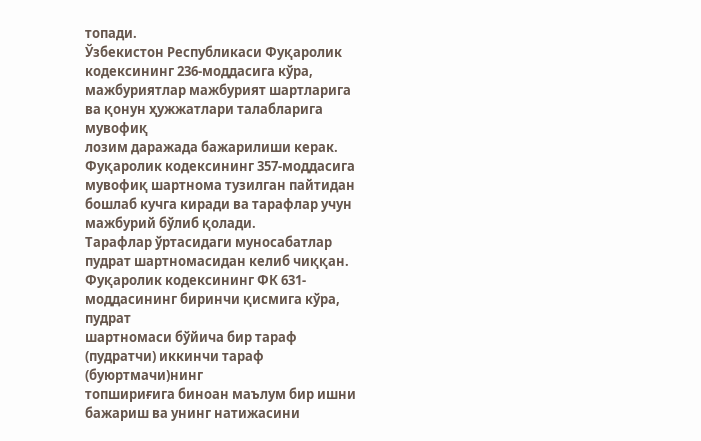топади.
Ўзбекистон Республикаси Фуқаролик кодексининг 236-моддасига кўра,
мажбуриятлар мажбурият шартларига ва қонун ҳужжатлари талабларига мувофиқ
лозим даражада бажарилиши керак.
Фуқаролик кодексининг 357-моддасига мувофиқ шартнома тузилган пайтидан
бошлаб кучга киради ва тарафлар учун мажбурий бўлиб қолади.
Тарафлар ўртасидаги муносабатлар пудрат шартномасидан келиб чиққан.
Фуқаролик кодексининг ФК 631-моддасининг биринчи қисмига кўра, пудрат
шартномаси бўйича бир тараф (пудратчи) иккинчи тараф (буюртмачи)нинг
топшириғига биноан маълум бир ишни бажариш ва унинг натижасини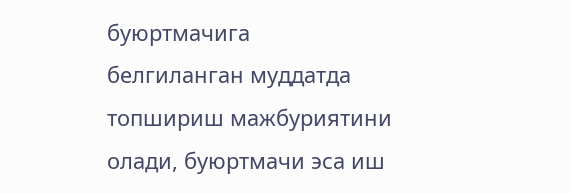буюртмачига
белгиланган муддатда топшириш мажбуриятини олади, буюртмачи эса иш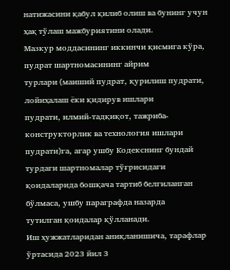натижасини қабул қилиб олиш ва бунинг учун ҳақ тўлаш мажбуриятини олади.
Мазкур моддасининг иккинчи қисмига кўра, пудрат шартномасининг айрим
турлари (маиший пудрат, қурилиш пудрати, лойиҳалаш ёки қидирув ишлари
пудрати, илмий-тадқиқот, тажриба-конструкторлик ва технология ишлари
пудрати)га, агар ушбу Кодекснинг бундай турдаги шартномалар тўғрисидаги
қоидаларида бошқача тартиб белгиланган бўлмаса, ушбу параграфда назарда
тутилган қоидалар қўлланади.
Иш ҳужжатларидан аниқланишича, тарафлар ўртасида 2023 йил 3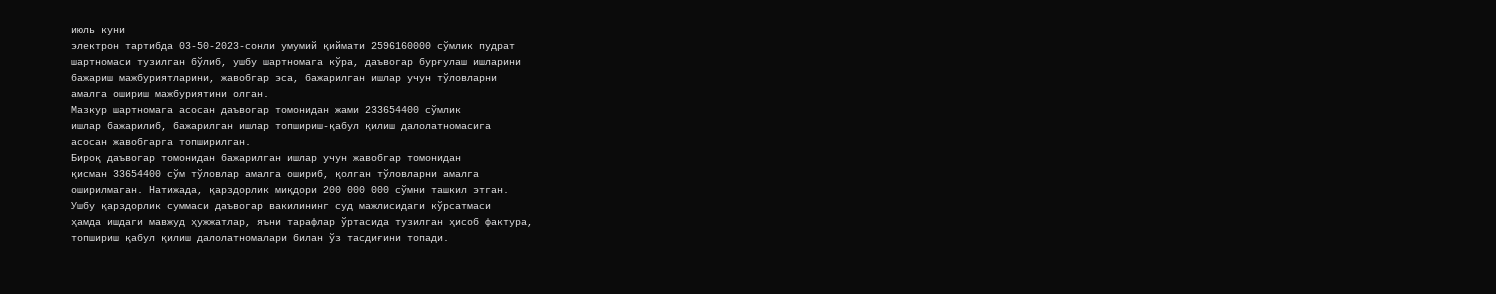июль куни
электрон тартибда 03-50-2023-сонли умумий қиймати 2596160000 сўмлик пудрат
шартномаси тузилган бўлиб, ушбу шартномага кўра, даъвогар бурғулаш ишларини
бажариш мажбуриятларини, жавобгар эса, бажарилган ишлар учун тўловларни
амалга ошириш мажбуриятини олган.
Мазкур шартномага асосан даъвогар томонидан жами 233654400 сўмлик
ишлар бажарилиб, бажарилган ишлар топшириш-қабул қилиш далолатномасига
асосан жавобгарга топширилган.
Бироқ даъвогар томонидан бажарилган ишлар учун жавобгар томонидан
қисман 33654400 сўм тўловлар амалга ошириб, қолган тўловларни амалга
оширилмаган. Натижада, қарздорлик миқдори 200 000 000 сўмни ташкил этган.
Ушбу қарздорлик суммаси даъвогар вакилининг суд мажлисидаги кўрсатмаси
ҳамда ишдаги мавжуд ҳужжатлар, яъни тарафлар ўртасида тузилган ҳисоб фактура,
топшириш қабул қилиш далолатномалари билан ўз тасдиғини топади.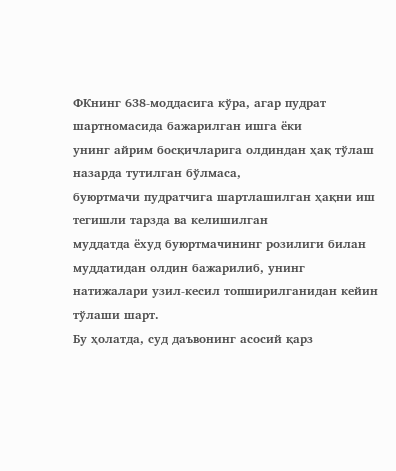ФКнинг 638-моддасига кўра, агар пудрат шартномасида бажарилган ишга ёки
унинг айрим босқичларига олдиндан ҳақ тўлаш назарда тутилган бўлмаса,
буюртмачи пудратчига шартлашилган ҳақни иш тегишли тарзда ва келишилган
муддатда ёхуд буюртмачининг розилиги билан муддатидан олдин бажарилиб, унинг
натижалари узил-кесил топширилганидан кейин тўлаши шарт.
Бу ҳолатда, суд даъвонинг асосий қарз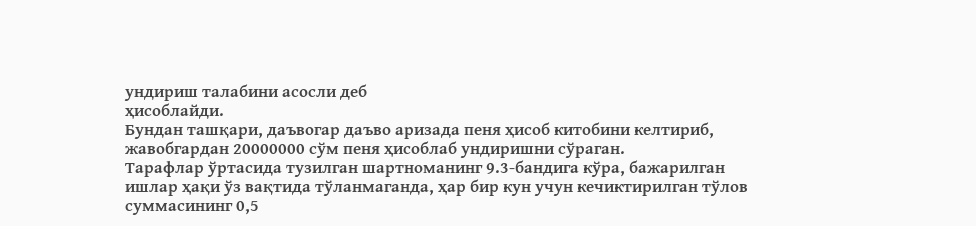ундириш талабини асосли деб
ҳисоблайди.
Бундан ташқари, даъвогар даъво аризада пеня ҳисоб китобини келтириб,
жавобгардан 20000000 сўм пеня ҳисоблаб ундиришни сўраган.
Тарафлар ўртасида тузилган шартноманинг 9.3-бандига кўра, бажарилган
ишлар ҳақи ўз вақтида тўланмаганда, ҳар бир кун учун кечиктирилган тўлов
суммасининг 0,5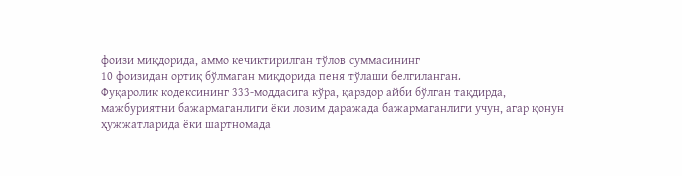фоизи миқдорида, аммо кечиктирилган тўлов суммасининг
10 фоизидан ортиқ бўлмаган миқдорида пеня тўлаши белгиланган.
Фуқаролик кодексининг 333-моддасига кўра, қарздор айби бўлган тақдирда,
мажбуриятни бажармаганлиги ёки лозим даражада бажармаганлиги учун, агар қонун
ҳужжатларида ёки шартномада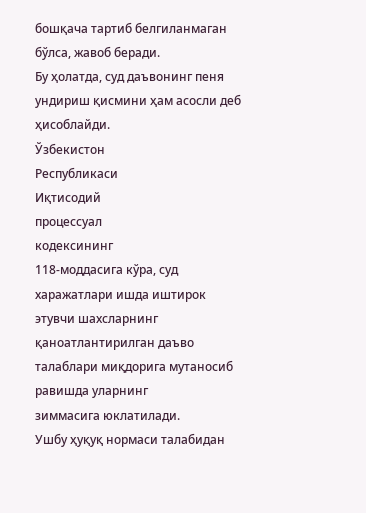бошқача тартиб белгиланмаган бўлса, жавоб беради.
Бу ҳолатда, суд даъвонинг пеня ундириш қисмини ҳам асосли деб
ҳисоблайди.
Ўзбекистон
Республикаси
Иқтисодий
процессуал
кодексининг
118-моддасига кўра, суд харажатлари ишда иштирок этувчи шахсларнинг
қаноатлантирилган даъво талаблари миқдорига мутаносиб равишда уларнинг
зиммасига юклатилади.
Ушбу ҳуқуқ нормаси талабидан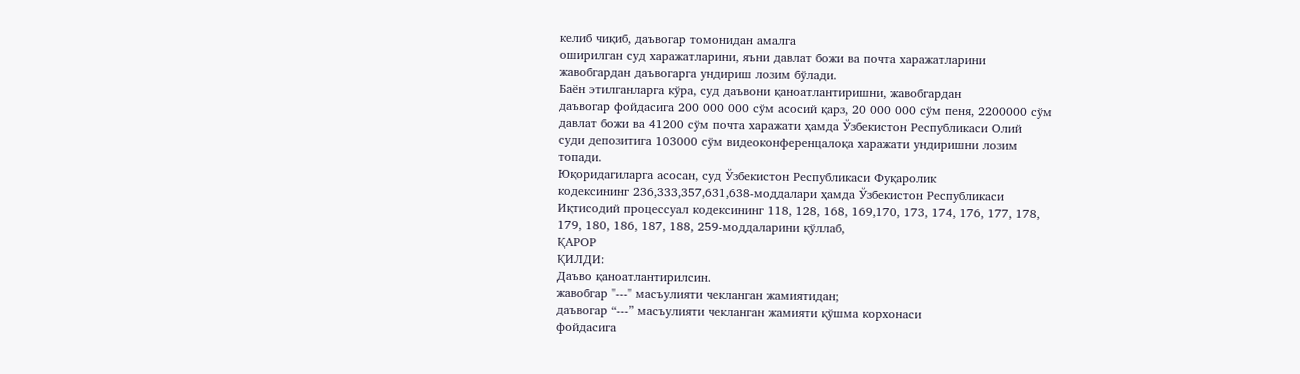келиб чиқиб, даъвогар томонидан амалга
оширилган суд харажатларини, яъни давлат божи ва почта харажатларини
жавобгардан даъвогарга ундириш лозим бўлади.
Баён этилганларга кўра, суд даъвони қаноатлантиришни, жавобгардан
даъвогар фойдасига 200 000 000 сўм асосий қарз, 20 000 000 сўм пеня, 2200000 сўм
давлат божи ва 41200 сўм почта харажати ҳамда Ўзбекистон Республикаси Олий
суди депозитига 103000 сўм видеоконференцалоқа харажати ундиришни лозим
топади.
Юқоридагиларга асосан, суд Ўзбекистон Республикаси Фуқаролик
кодексининг 236,333,357,631,638-моддалари ҳамда Ўзбекистон Республикаси
Иқтисодий процессуал кодексининг 118, 128, 168, 169,170, 173, 174, 176, 177, 178,
179, 180, 186, 187, 188, 259-моддаларини қўллаб,
ҚАРОР
ҚИЛДИ:
Даъво қаноатлантирилсин.
жавобгар "---" масъулияти чекланган жамиятидан;
даъвогар “---” масъулияти чекланган жамияти қўшма корхонаси
фойдасига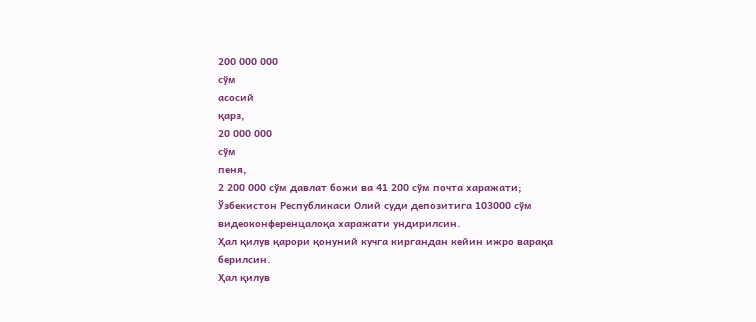200 000 000
сўм
асосий
қарз,
20 000 000
сўм
пеня,
2 200 000 сўм давлат божи ва 41 200 сўм почта харажати;
Ўзбекистон Республикаси Олий суди депозитига 103000 сўм
видеоконференцалоқа харажати ундирилсин.
Ҳал қилув қарори қонуний кучга киргандан кейин ижро варақа берилсин.
Ҳал қилув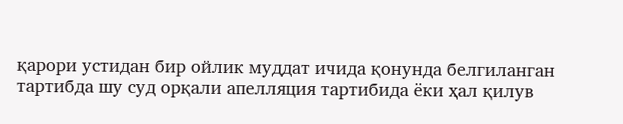қарори устидан бир ойлик муддат ичида қонунда белгиланган
тартибда шу суд орқали апелляция тартибида ёки ҳал қилув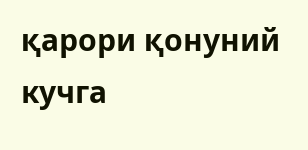қарори қонуний кучга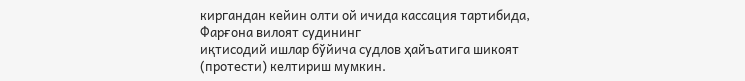киргандан кейин олти ой ичида кассация тартибида, Фарғона вилоят судининг
иқтисодий ишлар бўйича судлов ҳайъатига шикоят (протести) келтириш мумкин.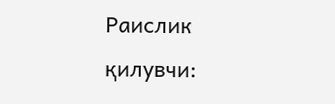Раислик қилувчи: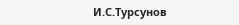И.С.Турсунов